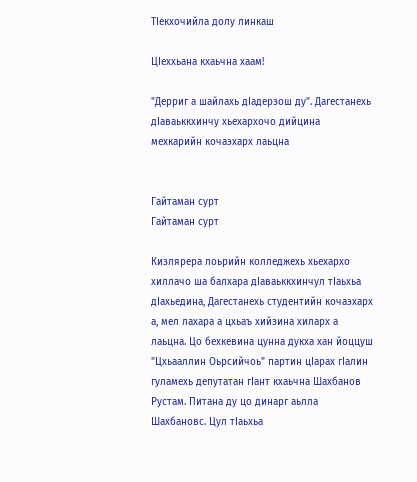ТIекхочийла долу линкаш

ЦIеххьана кхаьчна хаам!

"Дерриг а шайлахь дIадерзош ду". Дагестанехь дIаваьккхинчу хьехархочо дийцина мехкарийн кочаэхарх лаьцна


Гайтаман сурт
Гайтаман сурт

Кизлярера лоьрийн колледжехь хьехархо хиллачо ша балхара дӀаваьккхинчул тIаьхьа дIахьедина, Дагестанехь студентийн кочаэхарх а, мел лахара а цхьаъ хийзина хиларх а лаьцна. Цо бехкевина цунна дукха хан йоццуш "Цхьааллин Оьрсийчоь" партин цIарах гӀалин гуламехь депутатан гIант кхаьчна Шахбанов Рустам. Питана ду цо динарг аьлла Шахбановс. Цул тIаьхьа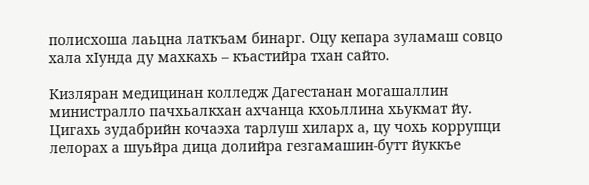полисхоша лаьцна латкъам бинарг. Оцу кепара зуламаш совцо хала хIунда ду махкахь – къастийра тхан сайто.

Кизляран медицинан колледж Дагестанан могашаллин министралло пачхьалкхан ахчанца кхоьллина хьукмат йу. Цигахь зудабрийн кочаэха тарлуш хиларх а, цу чохь коррупци лелорах а шуьйра дица долийра гезгамашин-бутт йуккъе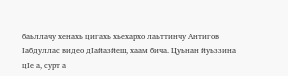баьллачу хенахь цигахь хьехархо лаьттинчу Антигов Iабдуллас видео дIайазйеш, хаам бича. Цуьнан йуьззина цӀе а, сурт а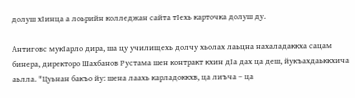долуш хӀинца а лоьрийн колледжан сайта тӀехь карточка долуш ду.

Антиговс мукӀарло дира, ша цу училищехь долчу хьолах лаьцна нахаладаккха сацам бинера, директоро Шахбанов Рустама шен контракт кхин дIа дах ца деш, йукъахдаьккхича аьлла. "Цуьнан бакъо йу: шена лаахь карладоккхв, ца лиъча – ца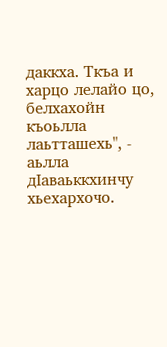даккха. Ткъа и харцо лелайо цо, белхахойн къоьлла лаьтташехь", - аьлла дIаваьккхинчу хьехархочо.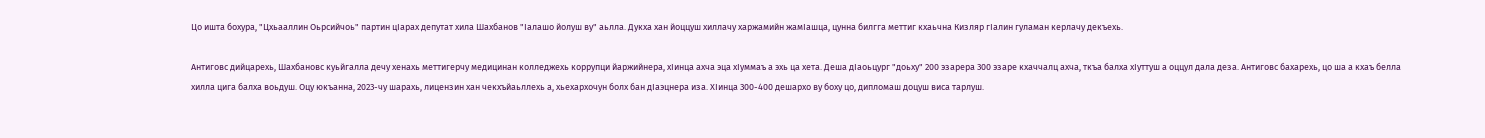Цо ишта бохура, "Цхьааллин Оьрсийчоь" партин цIарах депутат хила Шахбанов "Ӏалашо йолуш ву" аьлла. Дукха хан йоццуш хиллачу харжамийн жамIашца, цунна билгга меттиг кхаьчна Кизляр гIалин гуламан керлачу декъехь.

Антиговс дийцарехь, Шахбановс куьйгалла дечу хенахь меттигерчу медицинан колледжехь коррупци йаржийнера, хIинца ахча эца хIуммаъ а эхь ца хета. Деша дIаоьцург "доьху" 200 эзарера 300 эзаре кхаччалц ахча, ткъа балха хӀуттуш а оццул дала деза. Антиговс бахарехь, цо ша а кхаъ белла хилла цига балха воьдуш. Оцу юкъанна, 2023-чу шарахь, лицензин хан чекхъйаьллехь а, хьехархочун болх бан дӀаэцнера иза. ХӀинца 300-400 дешархо ву боху цо, дипломаш доцуш виса тарлуш.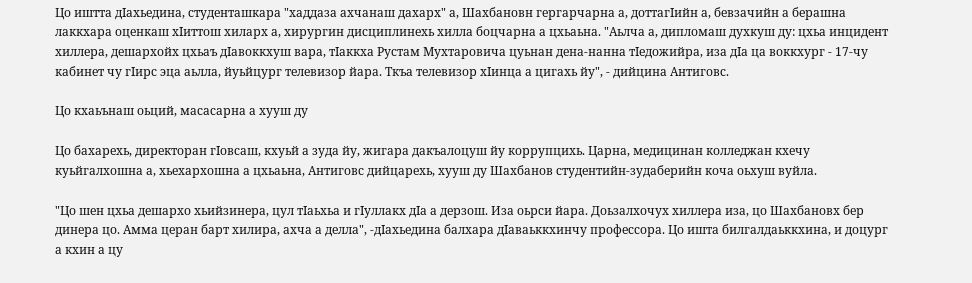Цо иштта дIахьедина, студенташкара "хаддаза ахчанаш дахарх" а, Шахбановн гергарчарна а, доттагӀийн а, бевзачийн а берашна лаккхара оценкаш хIиттош хиларх а, хирургин дисциплинехь хилла боцчарна а цхьаьна. "Аьлча а, дипломаш духкуш ду: цхьа инцидент хиллера, дешархойх цхьаъ дIавоккхуш вара, тIаккха Рустам Мухтаровича цуьнан дена-нанна тIедожийра, иза дIа ца воккхург - 17-чу кабинет чу гӀирс эца аьлла, йуьйцург телевизор йара. Ткъа телевизор хӀинца а цигахь йу", - дийцина Антиговс.

Цо кхаьънаш оьций, масасарна а хууш ду

Цо бахарехь, директоран гӀовсаш, кхуьй а зуда йу, жигара дакъалоцуш йу коррупцихь. Царна, медицинан колледжан кхечу куьйгалхошна а, хьехархошна а цхьаьна, Антиговс дийцарехь, хууш ду Шахбанов студентийн-зудаберийн коча оьхуш вуйла.

"Цо шен цхьа дешархо хьийзинера, цул тIаьхьа и гIуллакх дIа а дерзош. Иза оьрси йара. Доьзалхочух хиллера иза, цо Шахбановх бер динера цо. Амма церан барт хилира, ахча а делла", -дӀахьедина балхара дӀаваьккхинчу профессора. Цо ишта билгалдаьккхина, и доцург а кхин а цу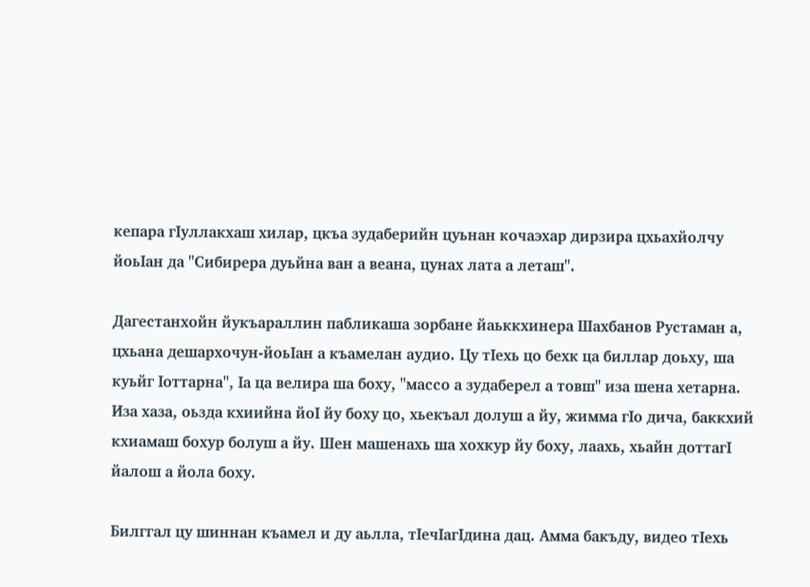кепара гIуллакхаш хилар, цкъа зудаберийн цуьнан кочаэхар дирзира цхьахйолчу йоьIан да "Сибирера дуьйна ван а веана, цунах лата а леташ".

Дагестанхойн йукъараллин пабликаша зорбане йаьккхинера Шахбанов Рустаман а, цхьана дешархочун-йоьIан а къамелан аудио. Цу тӀехь цо бехк ца биллар доьху, ша куьйг Iоттарна", Iа ца велира ша боху, "массо а зудаберел а товш" иза шена хетарна. Иза хаза, оьзда кхиийна йоI йу боху цо, хьекъал долуш а йу, жимма гIо дича, баккхий кхиамаш бохур болуш а йу. Шен машенахь ша хохкур йу боху, лаахь, хьайн доттагI йалош а йола боху.

Билггал цу шиннан къамел и ду аьлла, тIечIагIдина дац. Амма бакъду, видео тIехь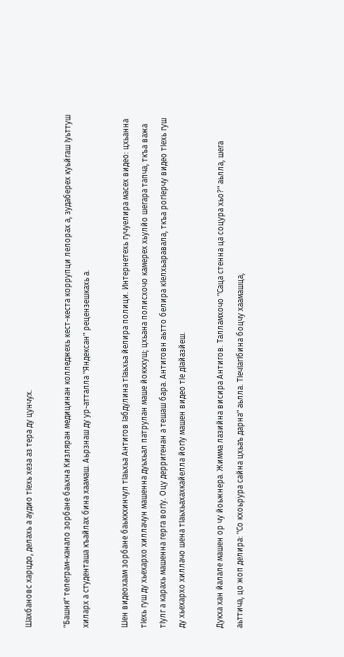Шахбановс харцдо, делахь а аудио тIехь хеза аз тера ду цунчух.

"Башня" телеграм-канало зорбане баьхна Кизляран медицинан колледжехь кест-кеста коррупци лелорах а, зудаберех куьйгаш Iуьттуш хиларх а студенташа къайлах бина хаамаш. Аьрзнаш ду ур-атталла "Яндексан" рецензешкахь а.

Шен видеохаам зорбане баьккхинчул тӀаьхьа Антигов Ӏабдулина тIаьхьа йелира полици. Интернетехь гучуелира масех видео: цхьанна тӀехь гуш ду хьехархо хиллачун машенна дуьхьал патрулан маше йоккхуш; цхьана полисхочо камерех хьулйо шегара тапча, ткъа важа тIулг а карахь машенна герга вогIу. Оцу дерригенан а тешаш бара. Антиговн аьтто белира кӀелхьаравала, ткъа рогӀерчу видео тӀехь гуш ду хьехархо хиллачо шена тIаьхьахахкайелла йогIу машен видео тIе дIайазйеш.

Дукха хан йалале машен ор чу йоьжнера. Жимма лазийна висира Антигов. Талламхочо "Саца стенна ца соцура хьо?" аьлла, шега аьттича, цо жоп делира: "Со кхоьрура сайна цхьаъ дарна" аьлла. ТӀечӀагӀбина боцчу хаамашца,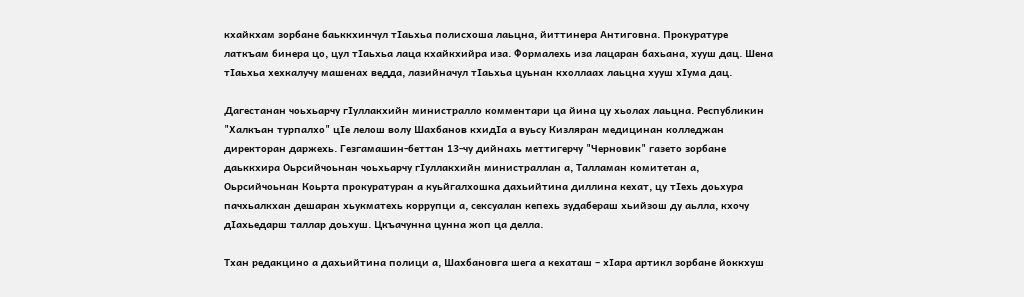кхайкхам зорбане баьккхинчул тӀаьхьа полисхоша лаьцна, йиттинера Антиговна. Прокуратуре латкъам бинера цо, цул тӀаьхьа лаца кхайкхийра иза. Формалехь иза лацаран бахьана, хууш дац. Шена тIаьхьа хехкалучу машенах ведда, лазийначул тIаьхьа цуьнан кхоллаах лаьцна хууш хIума дац.

Дагестанан чоьхьарчу гӀуллакхийн министралло комментари ца йина цу хьолах лаьцна. Республикин "Халкъан турпалхо" цӀе лелош волу Шахбанов кхидӀа а вуьсу Кизляран медицинан колледжан директоран даржехь. Гезгамашин-беттан 13-чу дийнахь меттигерчу "Черновик" газето зорбане даьккхира Оьрсийчоьнан чоьхьарчу гӀуллакхийн министраллан а, Талламан комитетан а, Оьрсийчоьнан Коьрта прокуратуран а куьйгалхошка дахьийтина диллина кехат, цу тIехь доьхура пачхьалкхан дешаран хьукматехь коррупци а, сексуалан кепехь зудабераш хьийзош ду аьлла, кхочу дӀахьедарш таллар доьхуш. Цкъачунна цунна жоп ца делла.

Тхан редакцино а дахьийтина полици а, Шахбановга шега а кехаташ – хIара артикл зорбане йоккхуш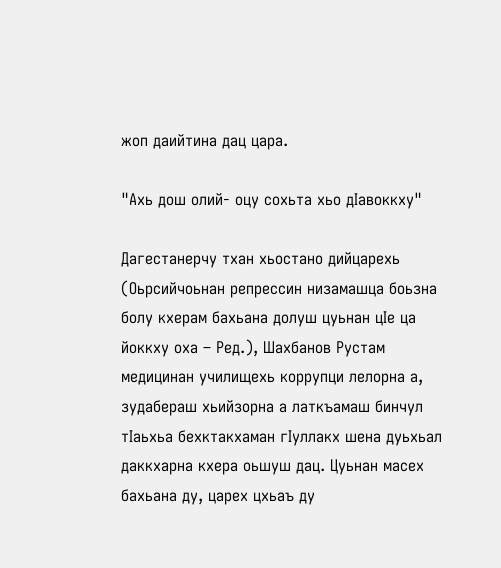жоп даийтина дац цара.

"Ахь дош олий- оцу сохьта хьо дIавоккху"

Дагестанерчу тхан хьостано дийцарехь (Оьрсийчоьнан репрессин низамашца боьзна болу кхерам бахьана долуш цуьнан цӀе ца йоккху оха – Ред.), Шахбанов Рустам медицинан училищехь коррупци лелорна а, зудабераш хьийзорна а латкъамаш бинчул тӀаьхьа бехктакхаман гӀуллакх шена дуьхьал даккхарна кхера оьшуш дац. Цуьнан масех бахьана ду, царех цхьаъ ду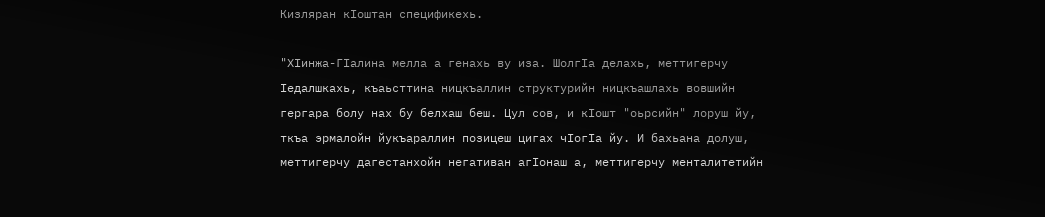Кизляран кIоштан спецификехь.

"ХIинжа-ГIалина мелла а генахь ву иза. ШолгӀа делахь, меттигерчу Ӏедалшкахь, къаьсттина ницкъаллин структурийн ницкъашлахь вовшийн гергара болу нах бу белхаш беш. Цул сов, и кӀошт "оьрсийн" лоруш йу, ткъа эрмалойн йукъараллин позицеш цигах чӀогӀа йу. И бахьана долуш, меттигерчу дагестанхойн негативан агӀонаш а, меттигерчу менталитетийн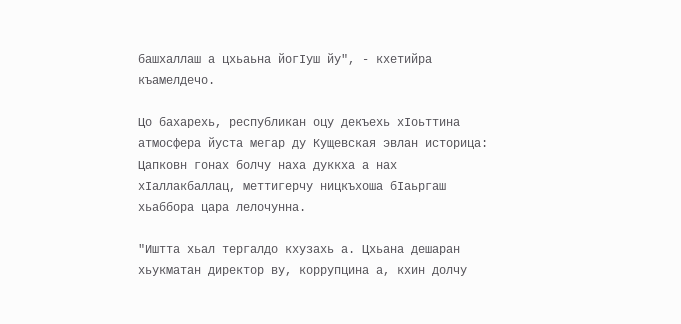башхаллаш а цхьаьна йогIуш йу", - кхетийра къамелдечо.

Цо бахарехь, республикан оцу декъехь хӀоьттина атмосфера йуста мегар ду Кущевская эвлан историца: Цапковн гонах болчу наха дуккха а нах хIаллакбаллац, меттигерчу ницкъхоша бӀаьргаш хьаббора цара лелочунна.

"Иштта хьал тергалдо кхузахь а. Цхьана дешаран хьукматан директор ву, коррупцина а, кхин долчу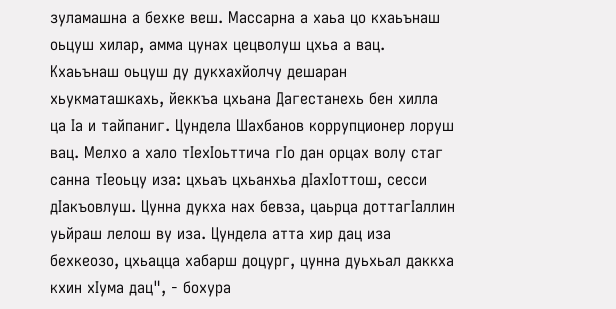зуламашна а бехке веш. Массарна а хаьа цо кхаьънаш оьцуш хилар, амма цунах цецволуш цхьа а вац. Кхаьънаш оьцуш ду дукхахйолчу дешаран хьукматашкахь, йеккъа цхьана Дагестанехь бен хилла ца Iа и тайпаниг. Цундела Шахбанов коррупционер лоруш вац. Мелхо а хало тIехIоьттича гIо дан орцах волу стаг санна тIеоьцу иза: цхьаъ цхьанхьа дIахIоттош, сесси дIакъовлуш. Цунна дукха нах бевза, цаьрца доттагIаллин уьйраш лелош ву иза. Цундела атта хир дац иза бехкеозо, цхьацца хабарш доцург, цунна дуьхьал даккха кхин хIума дац", - бохура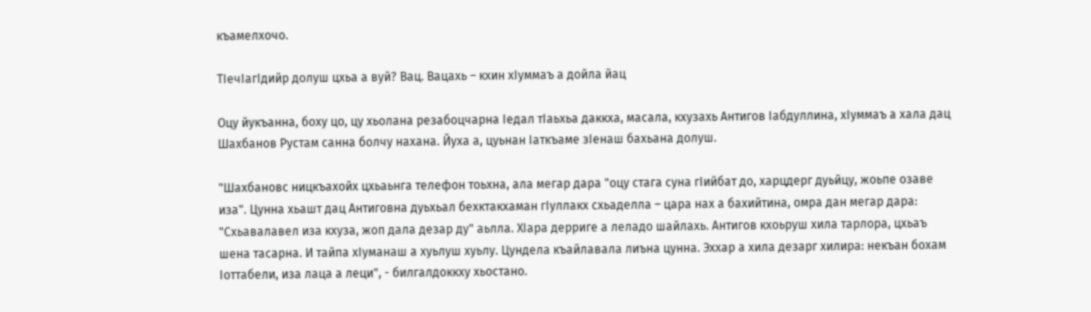къамелхочо.

ТIечIагIдийр долуш цхьа а вуй? Вац. Вацахь – кхин хIуммаъ а дойла йац

Оцу йукъанна, боху цо, цу хьолана резабоцчарна Iедал тIаьхьа даккха, масала, кхузахь Антигов Iабдуллина, хIуммаъ а хала дац Шахбанов Рустам санна болчу нахана. Йуха а, цуьнан Ӏаткъаме зӀенаш бахьана долуш.

"Шахбановс ницкъахойх цхьаьнга телефон тоьхна, ала мегар дара "оцу стага суна гӀийбат до, харцдерг дуьйцу, жоьпе озаве иза". Цунна хьашт дац Антиговна дуьхьал бехктакхаман гӀуллакх схьаделла – цара нах а бахийтина, омра дан мегар дара: "Схьавалавел иза кхуза, жоп дала дезар ду" аьлла. ХӀара дерриге а леладо шайлахь. Антигов кхоьруш хила тарлора, цхьаъ шена тасарна. И тайпа хIуманаш а хуьлуш хуьлу. Цундела къайлавала лиъна цунна. Эххар а хила дезарг хилира: некъан бохам Iоттабели, иза лаца а леци", - билгалдоккху хьостано.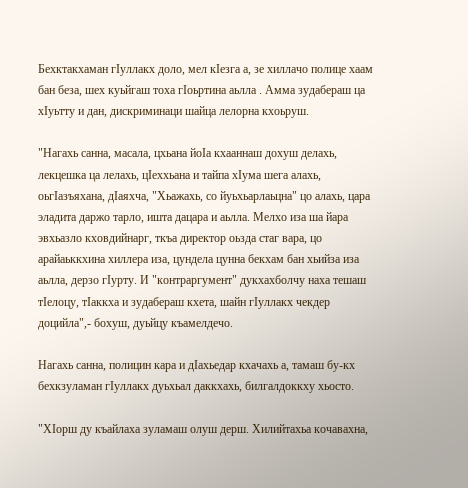Бехктакхаман гӀуллакх доло, мел кӀезга а, зе хиллачо полице хаам бан беза, шех куьйгаш тоха гIоьртина аьлла . Амма зудабераш ца хIуьтту и дан, дискриминаци шайца лелорна кхоьруш.

"Нагахь санна, масала, цхьана йоӀа кхааннаш дохуш делахь, лекцешка ца лелахь, цӀеххьана и тайпа хIума шега алахь, оьгӀазъяхана, дӀаяхча, "Хьажахь, со йуьхьарлаьцна" цо алахь, цара эладита даржо тарло, ишта дацара и аьлла. Мелхо иза ша йара эвхьазло кховдийнарг, ткъа директор оьзда стаг вара, цо арайаьккхина хиллера иза, цундела цунна бекхам бан хьийза иза аьлла, дерзо гIурту. И "контраргумент" дукхахболчу наха тешаш тIелоцу, тIаккха и зудабераш кхета, шайн гIуллакх чекдер доцийла",- бохуш, дуьйцу къамелдечо.

Нагахь санна, полицин кара и дIахьедар кхачахь а, тамаш бу-кх бехкзуламан гIуллакх дуьхьал даккхахь, билгалдоккху хьосто.

"ХӀорш ду къайлаха зуламаш олуш дерш. Хилийтахьа кочавахна,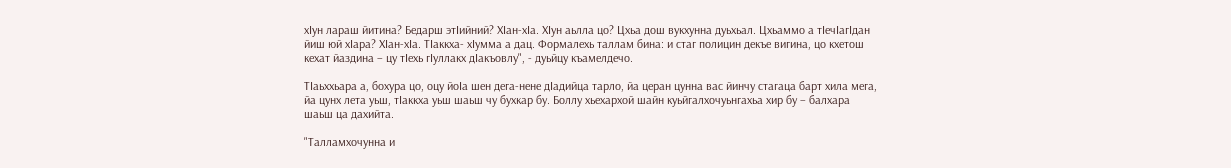хIун лараш йитина? Бедарш этIийний? ХӀан-хӀа. ХӀун аьлла цо? Цхьа дош вукхунна дуьхьал. Цхьаммо а тӀечӀагӀдан йиш юй хӀара? ХӀан-хӀа. ТIаккха- хӀумма а дац. Формалехь таллам бина: и стаг полицин декъе вигина, цо кхетош кехат йаздина – цу тIехь гIуллакх дIакъовлу", - дуьйцу къамелдечо.

ТIаьххьара а, бохура цо, оцу йоIа шен дега-нене дIадийца тарло, йа церан цунна вас йинчу стагаца барт хила мега, йа цунх лета уьш, тIаккха уьш шаьш чу бухкар бу. Боллу хьехархой шайн куьйгалхочуьнгахьа хир бу – балхара шаьш ца дахийта.

"Талламхочунна и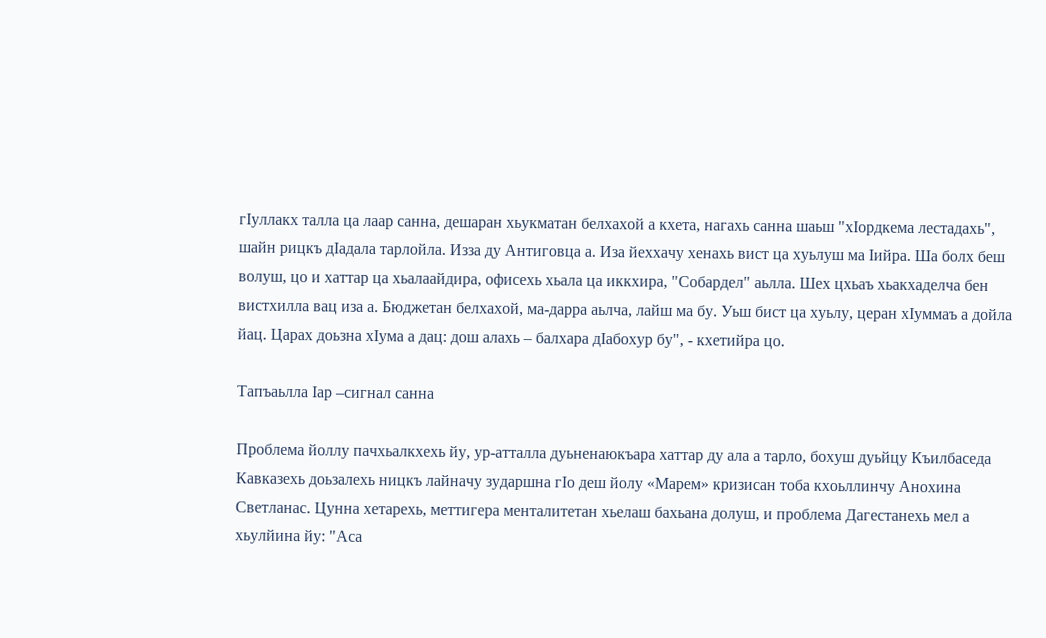гӀуллакх талла ца лаар санна, дешаран хьукматан белхахой а кхета, нагахь санна шаьш "хIордкема лестадахь", шайн рицкъ дӀадала тарлойла. Изза ду Антиговца а. Иза йеххачу хенахь вист ца хуьлуш ма Ӏийра. Ша болх беш волуш, цо и хаттар ца хьалаайдира, офисехь хьала ца иккхира, "Собардел" аьлла. Шех цхьаъ хьакхаделча бен вистхилла вац иза а. Бюджетан белхахой, ма-дарра аьлча, лайш ма бу. Уьш бист ца хуьлу, церан хIуммаъ а дойла йац. Царах доьзна хIума а дац: дош алахь – балхара дIабохур бу", - кхетийра цо.

Тапъаьлла Iар –сигнал санна

Проблема йоллу пачхьалкхехь йу, ур-атталла дуьненаюкъара хаттар ду ала а тарло, бохуш дуьйцу Къилбаседа Кавказехь доьзалехь ницкъ лайначу зударшна гӀо деш йолу «Марем» кризисан тоба кхоьллинчу Анохина Светланас. Цунна хетарехь, меттигера менталитетан хьелаш бахьана долуш, и проблема Дагестанехь мел а хьулйина йу: "Аса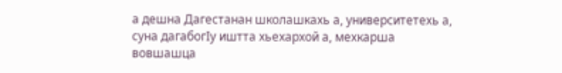а дешна Дагестанан школашкахь а, университетехь а, суна дагабогӀу иштта хьехархой а, мехкарша вовшашца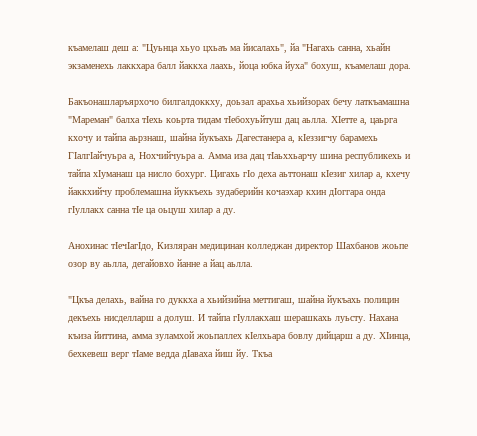къамелаш деш а: "Цуьнца хьуо цхьаъ ма йисалахь", йа "Нагахь санна, хьайн экзаменехь лаккхара балл йаккха лаахь, йоца юбка йуха" бохуш, къамелаш дора.

Бакъонашларъярхочо билгалдоккху, доьзал арахьа хьийзорах бечу латкъамашна "Мареман" балха тӀехь коьрта тидам тӀебохуьйтуш дац аьлла. ХӀетте а, цаьрга кхочу и тайпа аьрзнаш, шайна йукъахь Дагестанера а, кӀеззигчу барамехь ГӀалгӀайчуьра а, Нохчийчуьра а. Амма иза дац тӀаьххьарчу шина республикехь и тайпа хIуманаш ца нисло бохург. Цигахь гӀо деха аьттонаш кӀезиг хилар а, кхечу йаккхийчу проблемашна йуккъехь зудаберийн кочаэхар кхин дIоггара онда гӀуллакх санна тӀе ца оьцуш хилар а ду.

Анохинас тӀечӀагӀдо, Кизляран медицинан колледжан директор Шахбанов жоьпе озор ву аьлла, дегайовхо йанне а йац аьлла.

"Цкъа делахь, вайна го дуккха а хьийзийна меттигаш, шайна йукъахь полицин декъехь нисделларш а долуш. И тайпа гӀуллакхаш шерашкахь луьсту. Нахана къиза йиттина, амма зуламхой жоьпаллех кӀелхьара бовлу дийцарш а ду. ХӀинца, бехкевеш верг тӀаме ведда дӀаваха йиш йу. Ткъа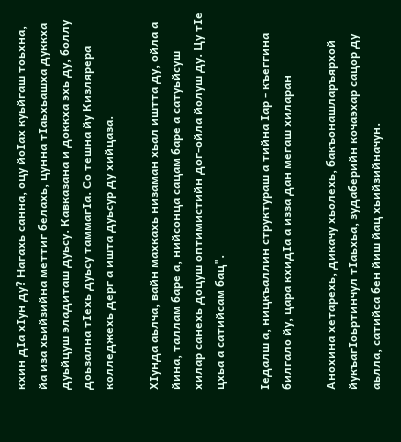кхин дIа хӀун ду? Нагахь санна, оцу йоIах куьйгаш тоьхна, йа иза хьийзийна меттиг белахь, цунна тIаьхьашха дуккха дуьйцуш эладиташ дуьсу. Кавказана и доккха эхь ду, боллу доьзална тIехь дуьсу таммагIа. Со тешна йу Кизлярера колледжехь дерг а ишта дуьсур ду хийцаза.

ХӀунда аьлча, вайн махкахь низаман хьал иштта ду, ойла а йина, таллам баре а, нийсонца сацам баре а сатуьйсуш хилар санехь доцуш оптимистийн дог-ойла йолуш ду. Цу тӀе цхьа а сатийсам бац".

Ӏедалш а, ницкъаллин структураш а тийна Ӏар - къеггина билгало йу, цара кхидӀа а изза дан мегаш хиларан

Анохина хетарехь, дикачу хьолехь, бакъонашларъярхой йукъагӀоьртинчул тӀаьхьа, зудаберийн кочаэхар сацор ду аьлла, сатийса бен йиш йац хьийзийначун.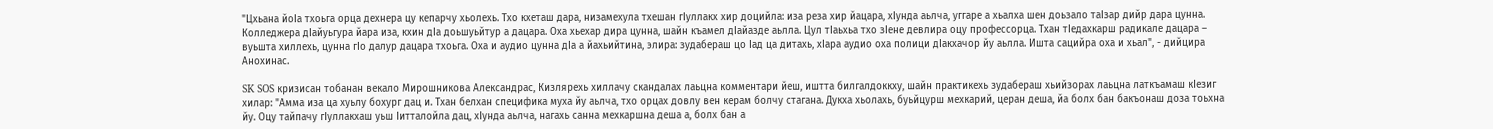"Цхьана йоӀа тхоьга орца дехнера цу кепарчу хьолехь. Тхо кхеташ дара, низамехула тхешан гӀуллакх хир доцийла: иза реза хир йацара, хӀунда аьлча, уггаре а хьалха шен доьзало таӀзар дийр дара цунна. Колледжера дIайуьгура йара иза, кхин дIа доьшуьйтур а дацара. Оха хьехар дира цунна, шайн къамел дӀайазде аьлла. Цул тIаьхьа тхо зIене девлира оцу профессорца. Тхан тIедахкарш радикале дацара – вуьшта хиллехь, цунна гIо далур дацара тхоьга. Оха и аудио цунна дIа а йахьийтина, элира: зудабераш цо Iад ца дитахь, хIара аудио оха полици дIакхачор йу аьлла. Ишта сацийра оха и хьал", - дийцира Анохинас.

SK SOS кризисан тобанан векало Мирошникова Александрас, Кизлярехь хиллачу скандалах лаьцна комментари йеш, иштта билгалдоккху, шайн практикехь зудабераш хьийзорах лаьцна латкъамаш кӀезиг хилар: "Амма иза ца хуьлу бохург дац и. Тхан белхан специфика муха йу аьлча, тхо орцах довлу вен керам болчу стагана. Дукха хьолахь, буьйцурш мехкарий, церан деша, йа болх бан бакъонаш доза тоьхна йу. Оцу тайпачу гIуллакхаш уьш Iитталойла дац, хIунда аьлча, нагахь санна мехкаршна деша а, болх бан а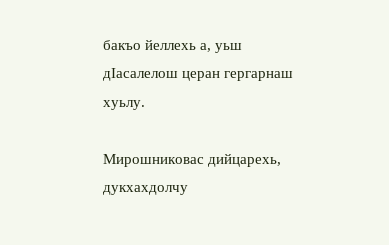бакъо йеллехь а, уьш дIасалелош церан гергарнаш хуьлу.

Мирошниковас дийцарехь, дукхахдолчу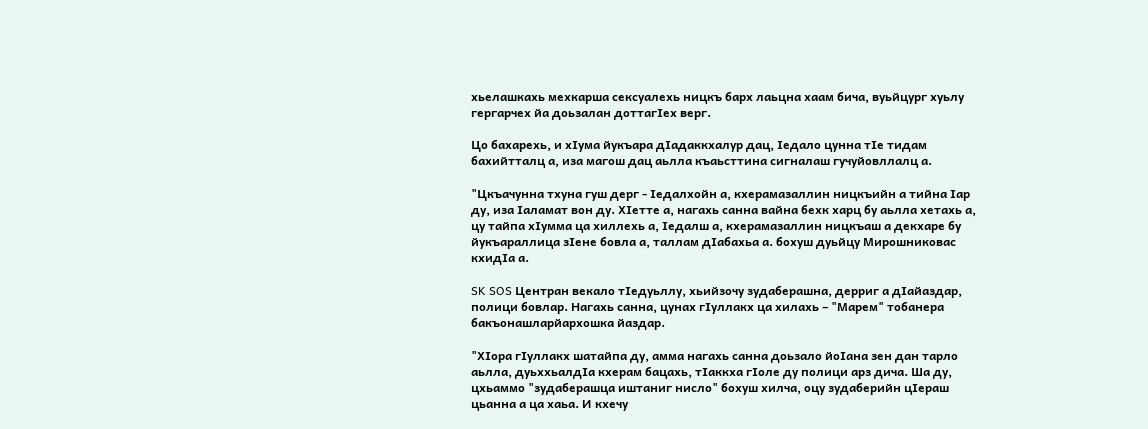хьелашкахь мехкарша сексуалехь ницкъ барх лаьцна хаам бича, вуьйцург хуьлу гергарчех йа доьзалан доттагӀех верг.

Цо бахарехь, и хIума йукъара дӀадаккхалур дац, Ӏедало цунна тӀе тидам бахийтталц а, иза магош дац аьлла къаьсттина сигналаш гучуйовллалц а.

"Цкъачунна тхуна гуш дерг - Ӏедалхойн а, кхерамазаллин ницкъийн а тийна Iар ду, иза Iаламат вон ду. ХӀетте а, нагахь санна вайна бехк харц бу аьлла хетахь а, цу тайпа хӀумма ца хиллехь а, Ӏедалш а, кхерамазаллин ницкъаш а декхаре бу йукъараллица зӀене бовла а, таллам дӀабахьа а. бохуш дуьйцу Мирошниковас кхидӀа а.

SK SOS Центран векало тӀедуьллу, хьийзочу зудаберашна, дерриг а дIайаздар, полици бовлар. Нагахь санна, цунах гIуллакх ца хилахь – "Марем" тобанера бакъонашларйархошка йаздар.

"ХӀора гӀуллакх шатайпа ду, амма нагахь санна доьзало йоӀана зен дан тарло аьлла, дуьххьалдIа кхерам бацахь, тIаккха гIоле ду полици арз дича. Ша ду, цхьаммо "зудаберашца иштаниг нисло" бохуш хилча, оцу зудаберийн цIераш цьанна а ца хаьа. И кхечу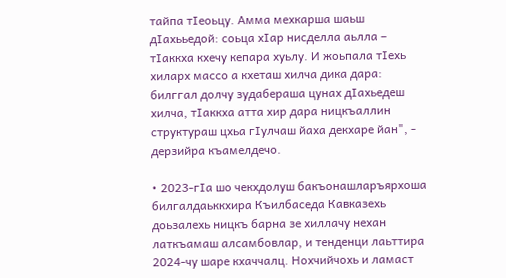тайпа тIеоьцу. Амма мехкарша шаьш дIахььедой: соьца хIар нисделла аьлла – тIаккха кхечу кепара хуьлу. И жоьпала тIехь хиларх массо а кхеташ хилча дика дара: билггал долчу зудабераша цунах дIахьедеш хилча, тIаккха атта хир дара ницкъаллин структураш цхьа гIулчаш йаха декхаре йан", - дерзийра къамелдечо.

• 2023-гӀа шо чекхдолуш бакъонашларъярхоша билгалдаьккхира Къилбаседа Кавказехь доьзалехь ницкъ барна зе хиллачу нехан латкъамаш алсамбовлар, и тенденци лаьттира 2024-чу шаре кхаччалц. Нохчийчохь и ламаст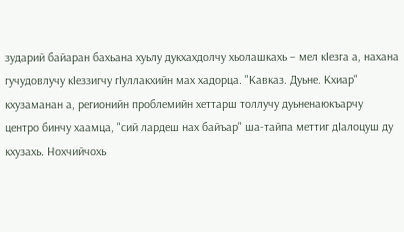зударий байаран бахьана хуьлу дукхахдолчу хьолашкахь – мел кӀезга а, нахана гучудовлучу кӀеззигчу гӀуллакхийн мах хадорца. "Кавказ. Дуьне. Кхиар" кхузаманан а, регионийн проблемийн хеттарш толлучу дуьненаюкъарчу центро бинчу хаамца, "сий лардеш нах байъар" ша-тайпа меттиг дӀалоцуш ду кхузахь. Нохчийчохь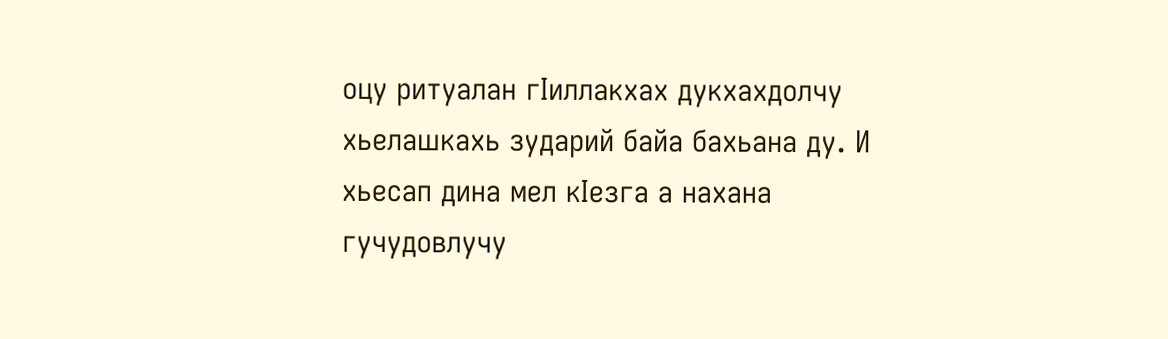оцу ритуалан гӀиллакхах дукхахдолчу хьелашкахь зударий байа бахьана ду. И хьесап дина мел кӀезга а нахана гучудовлучу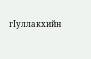гӀуллакхийн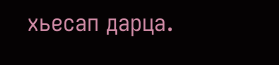хьесап дарца.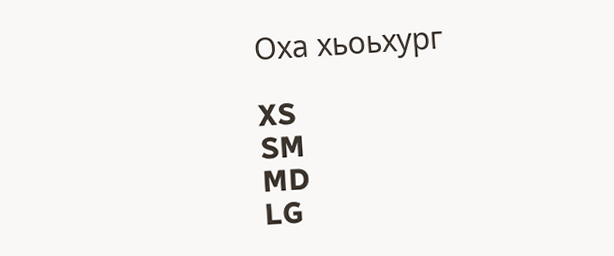Оха хьоьхург

XS
SM
MD
LG